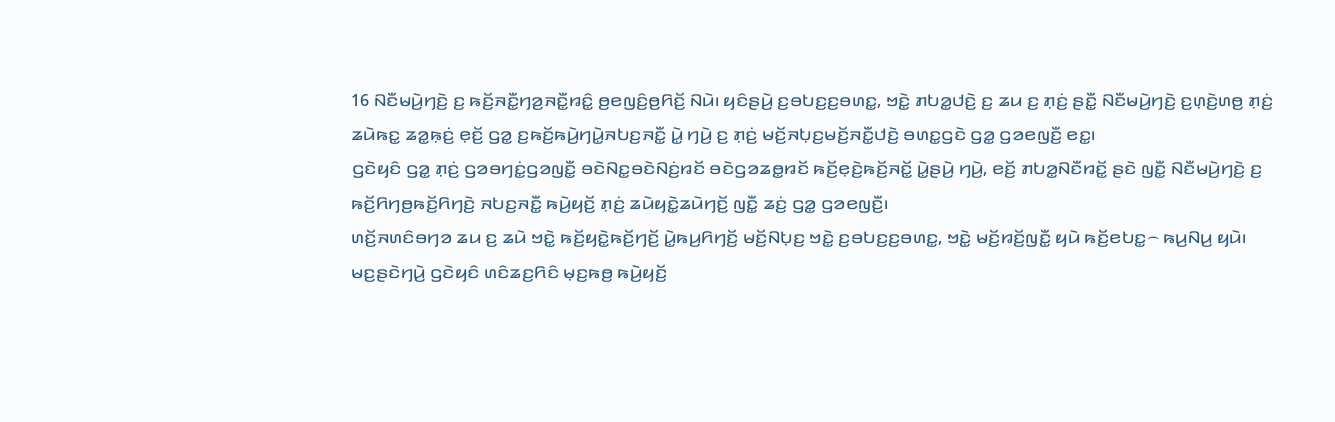16 ꤡꤢꤪꤗꤣꤧ꤬ꤚꤢꤧ꤬ ꤢ꤬ ꤒꤢꤩ꤬ꤏꤢꤪ꤭ꤚꤤ꤬ꤏꤢꤪ꤭ꤙꤢꤨ꤭ ꤥ꤬ꤕꤜꤢꤨ꤬ꤥ꤬ꤖꤢꤩ꤬ ꤡꤣꤧ꤯ ꤟꤢꤨꤔꤣꤧ꤬ ꤢ꤬ꤋꤝꤢ꤬ꤢ꤬ꤋꤛꤢ꤭, ꤠꤢꤧ꤭ ꤊꤝꤤ꤭ꤓꤢꤧ꤬ ꤢ꤬ ꤘꤣ ꤢ꤬ ꤊ꤫ꤢꤦ꤬ ꤔꤢꤪ꤭ ꤡꤢꤪꤗꤣꤧ꤬ꤚꤢꤧ꤬ ꤢ꤬ꤛ꤫ꤢꤧ꤬ꤛꤥ꤬ ꤊ꤫ꤢꤦ꤬ ꤘꤣꤧꤒꤢ꤭ ꤘꤤ꤭ꤒ꤫ꤢꤦ꤬ ꤕ꤫ꤢꤩ꤬ ꤞꤤ꤭ ꤢ꤬ꤒꤢꤩ꤬ꤒꤣꤧ꤬ꤚꤣꤧ꤭ꤏꤝꤢ꤬ꤏꤢꤪ꤭ ꤣꤧ꤭ ꤚꤣꤧ꤬ ꤢ꤬ ꤊ꤫ꤢꤦ꤬ ꤗꤢꤩ꤬ꤏꤝ꤫ꤢ꤬ꤗꤢꤩ꤬ꤏꤢꤪ꤭ꤓꤢꤧ꤬ ꤋꤛꤢ꤭ꤞꤢꤧ ꤞꤤ꤭ ꤞꤤꤕꤜꤢꤪ꤬ ꤕꤢ꤭꤯
ꤞꤢꤧꤟꤢꤨ ꤞꤤ꤭ ꤊ꤫ꤢꤦ꤬ ꤞꤤꤋꤚꤢꤦ꤭ꤞꤤꤜꤢꤪ꤭ ꤋꤢꤧꤡꤢ꤭ꤋꤢꤧꤡꤢꤦ꤬ꤙꤢꤩ ꤋꤢꤧꤞꤤꤘꤥ꤭ꤙꤢꤩ ꤒꤢꤩ꤬ꤕ꤫ꤢꤧ꤬ꤒꤢꤩ꤬ꤏꤢꤩ꤭ ꤣꤧ꤭ꤔꤣꤧ꤬ ꤚꤣꤧ꤬, ꤕꤢꤩ꤬ ꤊꤝꤤ꤭ꤡꤢꤪꤙꤢꤩ꤭ ꤔꤢꤧ ꤜꤢꤪ꤭ ꤡꤢꤪꤗꤣꤧ꤬ꤚꤢꤧ꤬ ꤢ꤬ ꤒꤢꤩ꤬ꤖꤚꤥ꤬ꤒꤢꤩ꤬ꤖꤚꤢꤧ꤬ ꤏꤝꤢ꤬ꤏꤢꤪ꤭ ꤒꤣꤧ꤬ꤟꤢꤩ꤬ ꤊ꤫ꤢꤦ꤬ ꤘꤣꤧꤟꤢꤧ꤭ꤘꤣꤧꤚꤢꤩ꤬ ꤜꤢꤪ꤭ ꤘꤢꤦ꤬ ꤞꤤ꤭ ꤞꤤꤕꤜꤢꤪ꤬꤯
ꤛꤢꤩ꤬ꤏꤛꤢꤨꤋꤚꤤ ꤘꤣ ꤢ꤬ ꤘꤣꤧ ꤠꤢꤧ꤭ ꤒꤢꤩ꤬ꤟꤢꤧ꤭ꤒꤢꤩ꤬ꤚꤢꤩ꤬ ꤣꤧ꤭ꤒꤣ꤬ꤖꤚꤢꤩ꤬ ꤗꤢꤩ꤬ꤡꤝ꤫ꤢ꤬ ꤠꤢꤧ꤭ ꤢ꤬ꤋꤝꤢ꤬ꤢ꤬ꤋꤛꤢ꤭, ꤠꤢꤧ꤭ ꤗꤢꤩ꤬ꤙꤢꤩ꤬ꤜꤢꤪ꤭ ꤟꤣꤧ ꤒꤢꤩ꤬ꤕꤝꤢ꤭꤮ ꤒꤣ꤬ꤡꤣ꤬ ꤟꤣꤧ꤯
ꤗꤢ꤬ꤔꤢꤧꤚꤣꤧ꤬ ꤞꤢꤧꤟꤢꤨ ꤛꤢꤨꤘꤢ꤬ꤖꤢꤨ ꤗ꤫ꤢ꤬ꤒꤥ꤬ ꤒꤣꤧ꤬ꤟꤢꤩ꤬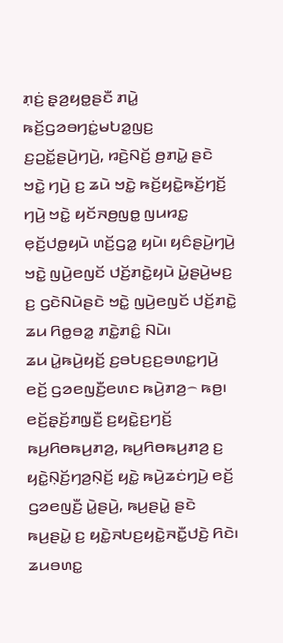ꤊ꤫ꤢꤦ꤬ ꤔ꤫ꤤ꤬ꤟꤥ꤭ꤔꤢꤪ ꤊꤣꤧ꤭ ꤒꤢꤩ꤬ꤞꤤꤋꤚꤢꤦ꤭ꤗꤝꤤ꤭ꤜꤢ꤬ ꤢ꤬ꤑꤢꤩ꤭ꤔꤣꤧ꤬ꤚꤣꤧ꤬, ꤙꤢꤧ꤬ꤡꤢꤩ꤬ ꤥ꤬ꤊꤣꤧ꤭ ꤔꤢꤧ ꤠꤢꤧ꤭ ꤚꤣꤧ꤬ ꤢ꤬ ꤘꤣꤧ ꤠꤢꤧ꤭ ꤒꤢꤩ꤬ꤟꤢꤧ꤭ꤒꤢꤩ꤬ꤚꤢꤩ꤬ ꤚꤣꤧ꤬ ꤠꤢꤧ꤭ ꤟꤢꤩꤏꤥ꤬ꤜꤥ꤭ ꤜꤣꤙꤢ꤭ ꤕ꤫ꤢꤩ꤬ꤓꤥ꤭ꤟꤣꤧ ꤛꤢꤩ꤬ꤞꤤ꤭ ꤟꤣꤧ꤯ ꤟꤢꤨꤔꤣꤧ꤬ꤚꤣꤧ꤬ ꤠꤢꤧ꤭ ꤜꤣꤧ꤬ꤕꤜꤢꤩ ꤓꤢꤩ꤬ꤊꤢꤧ꤭ꤟꤣꤧ ꤣꤧ꤭ꤔꤣꤧ꤬ꤗꤢ꤬ ꤢ꤬ ꤞꤢꤧꤡꤣꤧꤔꤢꤧ ꤠꤢꤧ꤭ ꤜꤣꤧ꤬ꤕꤜꤢꤩ ꤓꤢꤩ꤬ꤊꤢꤧ꤭ ꤘꤣ ꤖꤥ꤭ꤋꤤ꤭ ꤊꤢꤧ꤭ꤊꤢꤨ꤭ ꤡꤣꤧ꤯
ꤘꤣ ꤣꤧ꤭ꤒꤣꤧ꤬ꤟꤢꤩ꤬ ꤢ꤬ꤋꤝꤢ꤬ꤢ꤬ꤋꤛꤢ꤭ꤚꤣꤧ꤬ ꤕꤢꤩ꤬ ꤞꤤꤕꤜꤢꤪ꤬ꤕꤛꤢ ꤒꤣꤧ꤬ꤊꤤ꤬꤮ ꤒꤥ꤬꤯ ꤕꤢꤩ꤬ꤔ꤫ꤢꤩ꤬ꤊꤜ꤫ꤢꤪ꤬ ꤢ꤬ꤟꤢꤧ꤭ꤢ꤬ꤚꤢꤩ꤬ ꤒꤣ꤬ꤖꤥꤒꤣ꤬ꤊꤤ꤬, ꤒꤣ꤬ꤖꤥꤒꤣ꤬ꤊꤤ꤬ ꤢ꤬ ꤟꤢꤧ꤭ꤡ꤫ꤢꤩ꤬ꤚꤤ꤬ꤡ꤫ꤢꤩ꤬ ꤟꤢꤧ꤭ ꤒꤣꤧ꤬ꤘꤢꤦꤚꤣꤧ꤬ ꤕꤢꤩ꤬ ꤞꤤꤕꤜꤢꤪ꤬ ꤣꤧ꤭ꤔꤣꤧ꤬, ꤒꤣ꤬ꤔꤣꤧ꤭ ꤔꤢꤧ ꤒꤣ꤬ꤔꤣꤧ꤭ ꤢ꤬ ꤟꤢꤧ꤭ꤏꤝꤢ꤬ꤟꤢꤧ꤭ꤏꤢꤪ꤭ꤓꤢꤧ꤬ ꤖꤢꤧ꤯
ꤘꤣꤋꤛꤢ꤭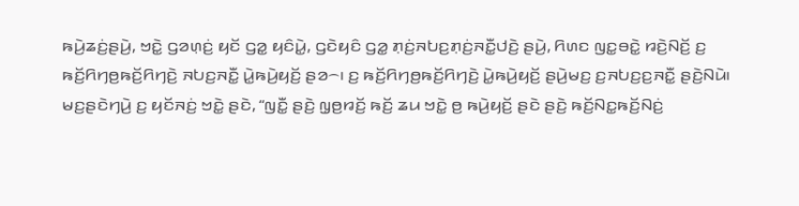ꤒꤣꤧ꤬ꤘꤢꤦ꤬ꤔꤣꤧ꤬, ꤠꤢꤧ꤭ ꤞꤤꤛ꤫ꤢꤦ꤬ ꤟꤢꤩ ꤞꤤ꤭ ꤟꤢꤨꤣꤧ꤭, ꤞꤢꤧꤟꤢꤨ ꤞꤤ꤭ ꤊ꤫ꤢꤦ꤬ꤏꤝꤢ꤬ꤊ꤫ꤢꤦ꤬ꤏꤢꤪ꤭ꤓꤢꤧ꤬ ꤔꤣꤧ꤬, ꤖꤛꤢ ꤜꤢ꤭ꤋꤢꤧ꤭ ꤙꤢꤧ꤬ꤡꤢꤩ꤬ ꤢ꤬ ꤒꤢꤩ꤬ꤖꤚꤥ꤬ꤒꤢꤩ꤬ꤖꤚꤢꤧ꤬ ꤏꤝꤢ꤬ꤏꤢꤪ꤭ ꤣꤧ꤭ꤒꤣꤧ꤬ꤟꤢꤩ꤬ ꤔꤤ꤮꤯ ꤢ꤬ ꤒꤢꤩ꤬ꤖꤚꤥ꤬ꤒꤢꤩ꤬ꤖꤚꤢꤧ꤬ ꤣꤧ꤭ꤒꤣꤧ꤬ꤟꤢꤩ꤬ ꤔꤣꤧ꤬ꤗꤢ꤬ ꤢ꤬ꤏꤝꤢ꤬ꤢ꤬ꤏꤢꤪ꤭ ꤔꤢꤧ꤬ꤡꤣꤧ꤯
ꤗꤢ꤬ꤔꤢꤧꤚꤣꤧ꤬ ꤢ꤬ ꤟꤢꤩꤏꤢꤦ꤬ ꤠꤢꤧ꤭ ꤔꤢꤧ, “ꤜꤢꤪ꤭ ꤔꤢꤧ꤬ ꤜ꤫ꤥ꤬ꤙꤢꤩ꤬ ꤒꤢꤩ꤬ ꤘꤣ ꤠꤢꤧ꤭ ꤥ꤬ ꤒꤣꤧ꤬ꤟꤢꤩ꤬ ꤔꤢꤧ ꤔꤢꤧ꤬ ꤒꤢꤩ꤬ꤡꤢ꤭ꤒꤢꤩ꤬ꤡꤢꤦ꤬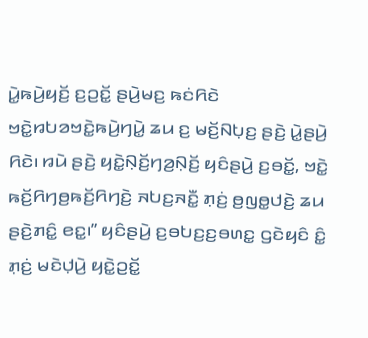ꤣꤧ꤭ꤒꤣꤧ꤬ꤟꤢꤩ꤬ ꤢ꤬ꤑꤢꤩ꤭ ꤔꤣꤧ꤬ꤗꤢ꤬ ꤒꤢꤦꤖꤢꤧ ꤠꤢꤧ꤭ꤙꤝꤤꤠꤢꤧ꤭ꤒꤣꤧ꤬ꤚꤣꤧ꤭ ꤘꤣ ꤢ꤬ ꤗꤢꤩ꤬ꤡꤝ꤫ꤢ꤬ ꤔꤢꤧ꤬ ꤣꤧ꤭ꤔꤣꤧ꤬ ꤖꤢꤧ꤯ ꤙꤣꤧ ꤔꤢꤧ꤬ ꤟꤢꤧ꤭ꤡ꤫ꤢꤩ꤬ꤚꤤ꤬ꤡ꤫ꤢꤩ꤬ ꤟꤢꤨꤔꤣꤧ꤬ ꤢ꤬ꤋꤢꤩ꤭, ꤠꤢꤧ꤭ ꤒꤢꤩ꤬ꤖꤚꤥ꤬ꤒꤢꤩ꤬ꤖꤚꤢꤧ꤬ ꤏꤝꤢ꤬ꤏꤢꤪ꤭ ꤊ꤫ꤢꤦ꤬ ꤥ꤬ꤜꤥ꤭ꤓꤢꤧ꤬ ꤘꤣ ꤔꤢꤧ꤬ꤊꤢꤨ꤭ ꤕꤢ꤭꤯” ꤟꤢꤨꤔꤣꤧ꤬ ꤢ꤬ꤋꤝꤢ꤬ꤢ꤬ꤋꤛꤢ꤭ ꤞꤢꤧꤟꤢꤨ ꤢꤨ꤭ ꤊ꤫ꤢꤦ꤬ ꤗꤢꤧꤓ꤫ꤣꤧ꤬ ꤟꤢꤧ꤭ꤑꤢꤩ꤭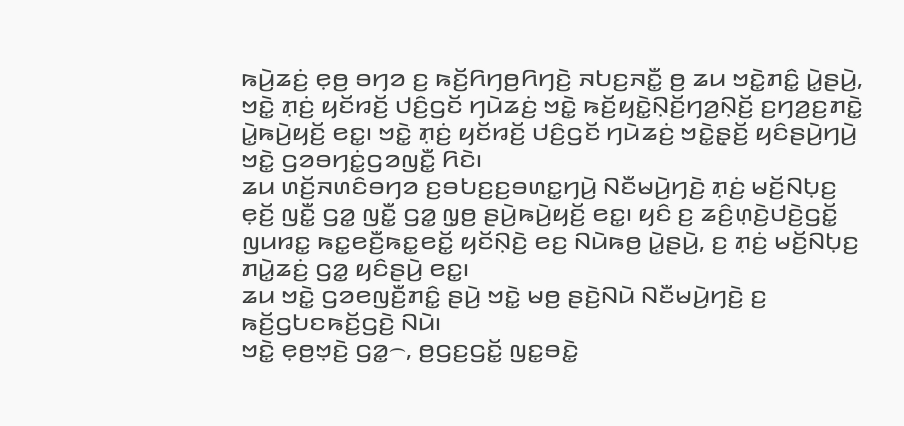ꤒꤣꤧ꤬ꤘꤢꤦ꤬ ꤕ꤫ꤥ꤬ ꤋꤚꤤ ꤢ꤬ ꤒꤢꤩ꤬ꤖꤚꤥ꤬ꤖꤚꤢꤧ꤬ ꤏꤝꤢ꤬ꤏꤢꤪ꤭ ꤥ꤬ ꤘꤣ ꤠꤢꤧ꤭ꤊꤢꤨ꤭ ꤣꤧ꤭ꤔꤣꤧ꤬, ꤠꤢꤧ꤭ ꤊ꤫ꤢꤦ꤬ ꤟꤢꤩꤙꤢꤩ꤬ ꤓꤢꤨ꤬ꤞꤢꤩ ꤚꤣꤧꤘꤢꤦ꤬ ꤠꤢꤧ꤭ ꤒꤢꤩ꤬ꤟꤢꤧ꤭ꤡ꤫ꤢꤩ꤬ꤚꤤ꤬ꤡ꤫ꤢꤩ꤬ ꤢ꤬ꤚꤤ꤬ꤢ꤬ꤊꤢꤧ꤭ ꤣꤧ꤭ꤒꤣꤧ꤬ꤟꤢꤩ꤬ ꤕꤢ꤭꤯ ꤠꤢꤧ꤭ ꤊ꤫ꤢꤦ꤬ ꤟꤢꤩꤙꤢꤩ꤬ ꤓꤢꤨ꤬ꤞꤢꤩ ꤚꤣꤧꤘꤢꤦ꤬ ꤠꤢꤧ꤭ꤔ꤫ꤢꤩ꤬ ꤟꤢꤨꤔꤣꤧ꤬ꤚꤣꤧ꤬ ꤠꤢꤧ꤭ ꤞꤤꤋꤚꤢꤦ꤭ꤞꤤꤜꤢꤪ꤭ ꤖꤢꤧ꤯
ꤘꤣ ꤛꤢꤩ꤬ꤏꤛꤢꤨꤋꤚꤤ ꤢ꤬ꤋꤝꤢ꤬ꤢ꤬ꤋꤛꤢ꤭ꤚꤣꤧ꤬ ꤡꤢꤪꤗꤣꤧ꤬ꤚꤢꤧ꤬ ꤊ꤫ꤢꤦ꤬ ꤗꤢꤩ꤬ꤡꤝ꤫ꤢ꤬ ꤕ꤫ꤢꤩ꤬ ꤜꤢꤪ꤭ ꤞꤤ꤭ ꤜꤢꤪ꤭ ꤞꤤ꤭ ꤜ꤫ꤥ꤬ ꤔꤣꤧ꤬ꤒꤣꤧ꤬ꤟꤢꤩ꤬ ꤕꤢ꤭꤯ ꤟꤢꤨ ꤢ꤬ ꤘꤢꤨ꤬ꤛ꤫ꤢꤧ꤬ꤓꤢꤧ꤬ꤞꤢꤩ꤭ ꤜꤣꤙꤢ꤭ ꤒꤢ꤭ꤕꤢꤪ꤬ꤒꤢ꤭ꤕꤢꤩ꤭ ꤟꤢꤩꤡ꤫ꤢꤧ꤬ ꤕꤢ꤬ ꤡꤣꤧꤒꤥ꤬ ꤣꤧ꤭ꤔꤣꤧ꤬, ꤢ꤬ ꤊ꤫ꤢꤦ꤬ ꤗꤢꤩ꤬ꤡꤝ꤫ꤢ꤬ ꤊꤣꤧ꤭ꤘꤢꤦ꤬ ꤞꤤ꤭ ꤟꤢꤨꤔꤣꤧ꤬ ꤕꤢ꤭꤯
ꤘꤣ ꤠꤢꤧ꤭ ꤞꤤꤕꤜꤢꤪ꤬ꤊꤢꤨ꤭ ꤔꤣꤧ꤬ ꤠꤢꤧ꤭ ꤗꤥ꤬ ꤔꤢꤧ꤬ꤡꤣꤧ ꤡꤢꤪꤗꤣꤧ꤬ꤚꤢꤧ꤬ ꤢ꤬ ꤒꤢꤩ꤬ꤞꤝꤢꤒꤢꤩ꤬ꤞꤢꤧ꤬ ꤡꤣꤧ꤯
ꤠꤢꤧ꤭ ꤕ꤫ꤥ꤬ꤠ꤫ꤢꤧ꤬ ꤞꤤ꤭꤮, ꤥ꤬ꤞꤢ꤬ꤞꤢꤩ꤭ ꤜꤢ꤭ꤋꤢꤧ꤭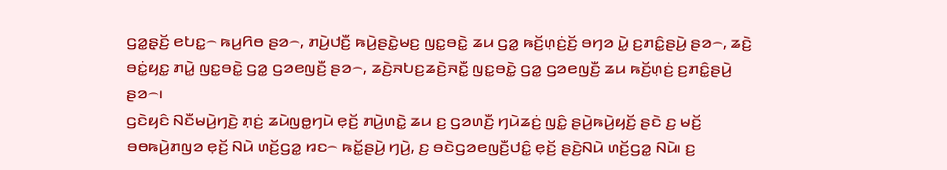ꤞꤤ꤭ꤔ꤫ꤢꤩ꤬ ꤕꤝꤢ꤭꤮ ꤒꤣ꤬ꤖꤥ ꤔꤤ꤮, ꤊꤣꤧ꤬ꤓꤢꤪ꤬ ꤒꤣꤧ꤬ꤔꤢꤧ꤭ꤗꤢ꤬ ꤜꤢ꤭ꤋꤢꤧ꤭ ꤘꤣ ꤞꤤ꤭ ꤒꤢꤩ꤬ꤛ꤫ꤢꤦ꤬ꤢꤩ꤬ ꤋꤚꤤ ꤣꤧ꤭ ꤢ꤬ꤊꤢꤨ꤭ꤔꤣꤧ꤬ ꤔꤤ꤮, ꤘꤢꤧ꤬ ꤋꤢꤦ꤭ꤟꤢ꤭ ꤊꤣꤧ꤭ ꤜꤢ꤭ꤋꤢꤧ꤭ ꤞꤤ꤭ ꤞꤤꤕꤜꤢꤪ꤬ ꤔꤤ꤮, ꤘꤢꤧ꤬ꤏꤝꤢ꤬ꤘꤢꤧ꤬ꤏꤢꤪ꤭ ꤜꤢ꤭ꤋꤢꤧ꤭ ꤞꤤ꤭ ꤞꤤꤕꤜꤢꤪ꤬ ꤘꤣ ꤒꤢꤩ꤬ꤛ꤫ꤢꤦ꤬ ꤢ꤬ꤊꤢꤨ꤭ꤔꤣꤧ꤬ ꤔꤤ꤮꤯
ꤞꤢꤧꤟꤢꤨ ꤡꤢꤪꤗꤣꤧ꤬ꤚꤢꤧ꤬ ꤊ꤫ꤢꤦ꤬ ꤘꤣꤧꤜꤥ꤭ꤚꤣꤧ ꤕ꤫ꤢꤩ꤬ ꤊꤣꤧ꤬ꤛꤢꤧ꤭ ꤘꤣ ꤢ꤬ ꤞꤤꤛꤢꤪ꤬ ꤚꤣꤧꤘꤢꤦ꤬ ꤜꤢꤨ꤭ ꤔꤣꤧ꤬ꤒꤣꤧ꤬ꤟꤢꤩ꤬ ꤔꤢꤧ ꤢ꤬ ꤗꤢꤩ꤬ ꤋꤥꤒꤣꤧ꤬ꤊꤜꤤ ꤕ꤫ꤢꤩ꤬ ꤡꤣꤧ ꤛꤢꤩ꤬ꤞꤤ꤭ ꤙꤢ꤮ ꤒꤢꤩ꤭ꤔꤣꤧ꤬ ꤚꤣꤧ꤬, ꤢ꤬ ꤋꤢꤧꤞꤤꤕꤜꤢꤪ꤬ꤓꤢꤨ꤭ ꤕ꤫ꤢꤩ꤬ ꤔꤢꤧ꤬ꤡꤣꤧ ꤛꤢꤩ꤬ꤞꤤ꤭ ꤡꤣꤧ꤯ ꤢ꤬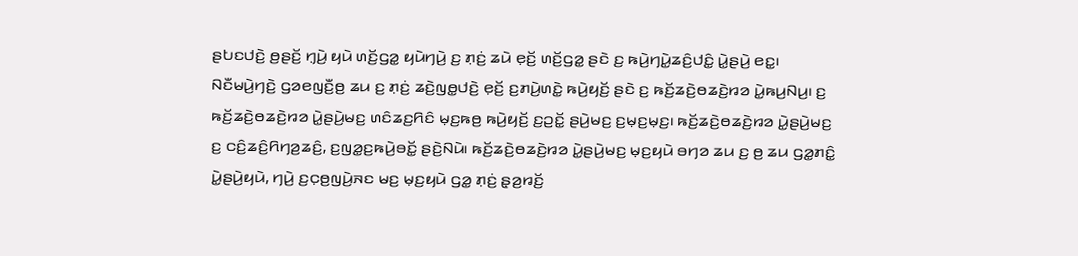ꤔꤝꤢꤓꤢꤧ꤬ ꤥ꤬ꤔꤢꤩ꤬ ꤚ꤫ꤣꤧ꤬ ꤟꤣꤧ ꤛꤢꤩ꤬ꤞꤤ꤭ ꤟꤣꤧꤚꤣꤧ꤬ ꤢ꤬ ꤊ꤫ꤢꤦ꤬ ꤘꤣꤧ ꤕ꤫ꤢꤩ꤬ ꤛꤢꤩ꤬ꤞꤤ꤭ ꤔꤢꤧ ꤢ꤬ ꤒꤣꤧ꤬ꤚꤣꤧ꤭ꤘꤢꤨ꤬ꤓꤢꤨ꤭ ꤣꤧ꤭ꤔꤣꤧ꤬ ꤕꤢ꤭꤯
ꤡꤢꤪꤗꤣꤧ꤬ꤚꤢꤧ꤬ ꤞꤤꤕꤜꤢꤪ꤬ꤥ꤬ ꤘꤣ ꤢ꤬ ꤊ꤫ꤢꤦ꤬ ꤘꤢꤧ꤬ꤜꤥ꤭ꤓꤢꤧ꤬ ꤕ꤫ꤢꤩ꤬ ꤢ꤬ꤊꤣꤧ꤬ꤛꤢꤧ꤭ ꤒꤣꤧ꤬ꤟꤢꤩ꤬ ꤔꤢꤧ ꤢ꤬ ꤒꤢꤩ꤬ꤘꤢꤧ꤬ꤥꤘꤢꤧ꤬ꤙꤤ ꤣꤧ꤭ꤒꤣ꤬ꤡꤣ꤬꤯ ꤢ꤬ ꤒꤢꤩ꤬ꤘꤢꤧ꤬ꤥꤘꤢꤧ꤬ꤙꤤ ꤣꤧ꤭ꤔꤣꤧ꤬ꤗꤢ꤬ ꤛꤢꤨꤘꤢ꤬ꤖꤢꤨ ꤗ꤫ꤢ꤬ꤒꤥ꤬ ꤒꤣꤧ꤬ꤟꤢꤩ꤬ ꤢ꤬ꤑꤢꤩ꤭ ꤔꤣꤧ꤬ꤗꤢ꤬ ꤢ꤬ꤗ꤫ꤢ꤬ꤗ꤫ꤢ꤬꤯ ꤒꤢꤩ꤬ꤘꤢꤧ꤬ꤥꤘꤢꤧ꤬ꤙꤤ ꤣꤧ꤭ꤔꤣꤧ꤬ꤗꤢ꤬ ꤢ꤬ ꤍꤢꤨ꤬ꤘꤢꤨ꤬ꤖꤚꤤ꤬ꤘꤢꤨ꤬, ꤢ꤬ꤜꤤ꤭ꤢ꤬ꤒꤣꤧ꤬ꤋꤢꤩ꤭ ꤔꤢꤧ꤬ꤡꤣꤧ꤯ ꤒꤢꤩ꤬ꤘꤢꤧ꤬ꤥꤘꤢꤧ꤬ꤙꤤ ꤣꤧ꤭ꤔꤣꤧ꤬ꤗꤢ꤬ ꤗ꤫ꤢ꤬ꤟꤣꤧ ꤋꤚꤤ ꤘꤣ ꤢ꤬ ꤥ꤬ ꤘꤣ ꤞꤤ꤭ꤊꤢꤨ꤭ ꤣꤧ꤭ꤔꤣꤧ꤬ꤟꤣꤧ, ꤚꤣꤧ꤬ ꤢ꤬ꤍ꤫ꤥ꤬ꤜꤣꤧ꤬ꤏꤢ ꤗꤢ꤬ ꤗ꤫ꤢ꤬ꤟꤣꤧ ꤞꤤ꤭ ꤊ꤫ꤢꤦ꤬ ꤔ꤫ꤤ꤬ꤙꤢꤩ꤬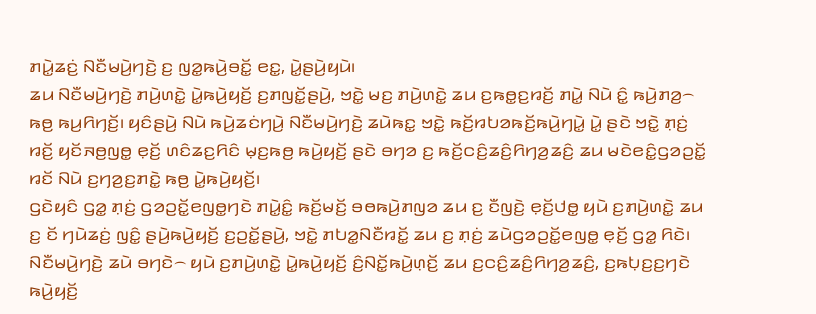ꤊꤣꤧ꤭ꤘꤢꤦ꤬ ꤡꤢꤪꤗꤣꤧ꤬ꤚꤢꤧ꤬ ꤢ꤬ ꤜꤤ꤭ꤒꤣꤧ꤬ꤋꤢꤩ꤭ ꤕꤢ꤭, ꤣꤧ꤭ꤔꤣꤧ꤬ꤟꤣꤧ꤯
ꤘꤣ ꤡꤢꤪꤗꤣꤧ꤬ꤚꤢꤧ꤬ ꤊꤣꤧ꤬ꤛꤢꤧ꤭ ꤣꤧ꤭ꤒꤣꤧ꤬ꤟꤢꤩ꤬ ꤢ꤬ꤊꤜꤢꤩ꤭ꤔꤣꤧ꤬, ꤠꤢꤧ꤭ ꤗꤢ꤬ ꤊꤣꤧ꤬ꤛꤢꤧ꤭ ꤘꤣ ꤢ꤬ꤒꤥ꤭ꤢ꤬ꤙꤢꤩ꤬ ꤊꤣꤧ꤭ ꤡꤣꤧ ꤢꤨ꤭ ꤒꤣꤧ꤬ꤊꤤ꤬꤮ ꤒꤥ꤬ ꤒꤣ꤬ꤖꤚꤢꤩ꤬꤯ ꤟꤢꤨꤔꤣꤧ꤬ ꤡꤣꤧ ꤒꤣꤧ꤬ꤘꤢꤦꤚꤣꤧ꤬ ꤡꤢꤪꤗꤣꤧ꤬ꤚꤢꤧ꤬ ꤘꤣꤧꤒꤢ꤭ ꤠꤢꤧ꤭ ꤒꤢꤩ꤬ꤙꤝꤤꤒꤢꤩ꤬ꤒꤣꤧ꤬ꤚꤣꤧ꤭ ꤣꤧ꤭ ꤔꤢꤧ ꤠꤢꤧ꤭ ꤊ꤫ꤢꤦ꤬ ꤙꤢꤩ꤬ ꤟꤢꤩꤏꤥ꤬ꤜꤥ꤭ ꤕ꤫ꤢꤩ꤬ ꤛꤢꤨꤘꤢ꤬ꤖꤢꤨ ꤗ꤫ꤢ꤬ꤒꤥ꤬ ꤒꤣꤧ꤬ꤟꤢꤩ꤬ ꤔꤢꤧ ꤋꤚꤤ ꤢ꤬ ꤒꤢꤩ꤬ꤍꤢꤨ꤬ꤘꤢꤨ꤬ꤖꤚꤤ꤬ꤘꤢꤨ꤬ ꤘꤣ ꤗꤢꤧꤕꤢꤨ꤭ꤞꤤꤑꤢꤩ꤭ ꤙꤢꤩ ꤡꤣꤧ ꤢ꤬ꤚꤤ꤬ꤢ꤬ꤊꤢꤧ꤭ ꤒꤥ꤬ ꤣꤧ꤭ꤒꤣꤧ꤬ꤟꤢꤩ꤬꤯
ꤞꤢꤧꤟꤢꤨ ꤞꤤ꤭ ꤊ꤫ꤢꤦ꤬ ꤞꤤꤑꤢꤩ꤭ꤕꤜꤥ꤭ꤚꤢꤧ ꤊꤣꤧ꤭ꤢꤨ꤭ ꤒꤢꤩ꤬ꤗꤢꤩ꤬ ꤋꤥꤒꤣꤧ꤬ꤊꤜꤤ ꤘꤣ ꤢ꤬ ꤢꤪꤜꤢꤧ꤬ ꤕ꤫ꤢꤩ꤬ꤓꤥ꤭ ꤟꤣꤧ ꤢ꤬ꤊꤣꤧ꤬ꤛꤢꤧ꤭ ꤘꤣ ꤢ꤬ ꤢꤩ ꤚꤣꤧꤘꤢꤦ꤬ ꤜꤢꤨ꤭ ꤔꤣꤧ꤬ꤒꤣꤧ꤬ꤟꤢꤩ꤬ ꤢ꤬ꤑꤢꤩ꤭ꤔꤣꤧ꤬, ꤠꤢꤧ꤭ ꤊꤝꤤ꤭ꤡꤢꤪꤙꤢꤩ꤭ ꤘꤣ ꤢ꤬ ꤊ꤫ꤢꤦ꤬ ꤘꤣꤧꤞꤤꤑꤢꤩ꤭ꤕꤜꤥ꤭ ꤕ꤫ꤢꤩ꤬ ꤞꤤ꤭ ꤖꤢꤧ꤯ ꤡꤢꤪꤗꤣꤧ꤬ꤚꤢꤧ꤬ ꤘꤣꤧ ꤋꤚꤢꤧ꤮ ꤟꤣꤧ ꤢ꤬ꤊꤣꤧ꤬ꤛꤢꤧ꤭ ꤣꤧ꤭ꤒꤣꤧ꤬ꤟꤢꤩ꤬ ꤢꤨ꤬ꤡꤢꤩ꤭ꤒꤣꤧ꤬ꤛ꤫ꤢꤩ꤬ ꤘꤣ ꤢ꤬ꤍꤢꤨ꤬ꤘꤢꤨ꤬ꤖꤚꤤ꤬ꤘꤢꤨ꤬, ꤢ꤬ꤒꤝ꤫ꤢ꤬ꤢ꤬ꤚꤢꤧ ꤒꤣꤧ꤬ꤟꤢꤩ꤬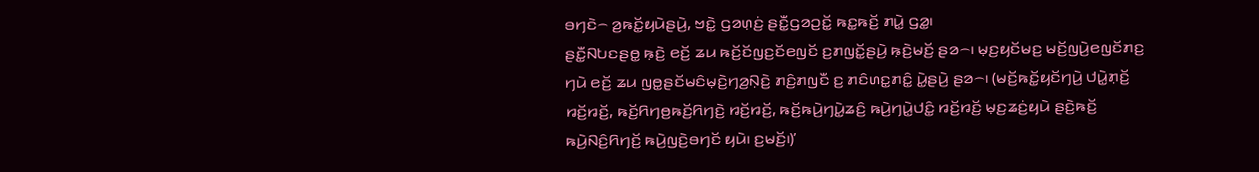ꤋꤚꤢꤧ꤮ ꤤ꤬ꤒꤢꤩ꤭ꤟꤣꤧꤔꤣꤧ꤬, ꤠꤢꤧ꤭ ꤞꤤꤛ꤫ꤢꤦ꤬ ꤔꤢꤪ꤭ꤞꤤꤑꤢꤩ꤭ ꤒꤢ꤭ꤒꤢꤩ꤬ ꤊꤣꤧ꤭ ꤞꤤ꤭꤯
ꤔꤢꤪ꤭ꤡꤝꤢꤔꤥ꤭ ꤒ꤫ꤢꤧ꤬ ꤕꤢꤩ꤬ ꤘꤣ ꤒꤢꤩ꤬ꤢꤩꤜꤢ꤬ꤢꤩꤕꤜꤢꤩ ꤢ꤬ꤊꤜꤢꤩ꤭ꤔꤣꤧ꤬ ꤒ꤫ꤢꤧ꤬ꤗꤢꤩ꤬ ꤔꤤ꤮꤯ ꤗ꤫ꤢ꤬ꤟꤢꤩꤗꤢ꤬ ꤗꤢꤩ꤬ꤜꤣꤧ꤬ꤕꤜꤢꤩꤊꤢ꤬ ꤚꤣꤧ ꤕꤢꤩ꤬ ꤘꤣ ꤜꤥ꤭ꤔꤢꤩꤗꤢꤨꤗ꤫ꤢꤧ꤬ꤚꤤ꤬ꤡ꤫ꤢꤧ꤬ ꤊꤢꤨ꤬ꤊꤜꤢꤪ ꤢ꤬ ꤊꤢꤨꤛꤢ꤭ꤊꤢꤨ꤭ ꤣꤧ꤭ꤔꤣꤧ꤬ ꤔꤤ꤮꤯ (ꤗꤢꤩ꤬ꤒꤢꤩ꤭ꤟꤢꤩꤚꤣꤧ꤬ ꤓꤣꤧ꤭ꤊ꤫ꤢꤩ꤬ ꤙꤢꤩ꤬ꤙꤢꤩ꤬, ꤒꤢꤩ꤬ꤖꤚꤥ꤬ꤒꤢꤩ꤬ꤖꤚꤢꤧ꤬ ꤙꤢꤩ꤬ꤙꤢꤩ꤬, ꤒꤢꤩ꤬ꤒꤣꤧ꤬ꤚꤣꤧ꤭ꤘꤢꤨ꤬ ꤒꤣꤧ꤬ꤚꤣꤧ꤭ꤓꤢꤨ꤭ ꤙꤢꤩ꤬ꤙꤢꤩ꤬ ꤗ꤫ꤢ꤬ꤘꤢꤦ꤬ꤟꤣꤧ ꤔꤢꤧ꤬ꤒꤢꤩ꤬ ꤒꤣꤧ꤬ꤡꤢꤨ꤬ꤖꤚꤢꤩ꤬ ꤒꤣꤧ꤬ꤜꤢꤧ꤬ꤋꤚꤢꤩ ꤟꤣꤧ꤯ ꤢ꤬ꤗꤢꤩ꤬꤯)’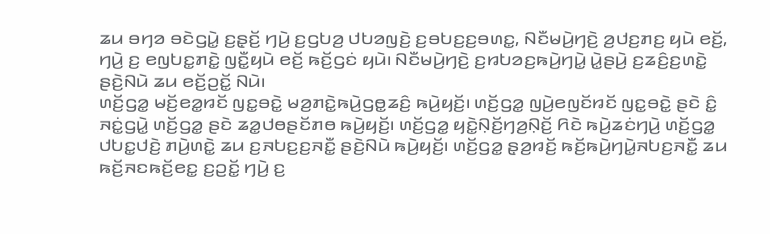ꤘꤣ ꤋꤚꤤ ꤋꤢꤧꤞꤣꤧ꤭ ꤢ꤬ꤔ꤫ꤢꤩ꤬ ꤚꤣꤧ꤬ ꤢ꤬ꤞꤝꤤ꤬ ꤓꤝꤤꤜꤢꤧ꤬ ꤢ꤬ꤋꤝꤢ꤬ꤢ꤬ꤋꤛꤢ꤭, ꤡꤢꤪꤗꤣꤧ꤬ꤚꤢꤧ꤬ ꤤ꤬ꤓꤢ꤬ꤊꤢ꤬ ꤟꤣꤧ ꤕꤢꤩ꤬, ꤚꤣꤧ꤬ ꤢ꤬ ꤕꤜꤝꤢ꤭ꤊꤢꤧ꤭ ꤜꤢꤪ꤭ꤟꤣꤧ ꤕꤢꤩ꤬ ꤒꤢꤩ꤬ꤞꤢꤦ ꤟꤣꤧ꤯ ꤡꤢꤪꤗꤣꤧ꤬ꤚꤢꤧ꤬ ꤢ꤬ꤙꤝꤤꤢ꤬ꤒꤣꤧ꤬ꤚꤣꤧ꤭ ꤣꤧ꤭ꤔꤣꤧ꤬ ꤢ꤬ꤘꤢꤨ꤬ꤢ꤬ꤛꤢꤧ꤭ ꤔꤢꤧ꤬ꤡꤣꤧ ꤘꤣ ꤕꤢꤩ꤬ꤑꤢꤩ꤭ ꤡꤣꤧ꤯
ꤛꤢꤩ꤬ꤞꤤ꤭ ꤗꤢꤩ꤬ꤕꤤ꤭ꤙꤢꤩ ꤜꤢ꤭ꤋꤢꤧ꤭ ꤗꤤ꤬ꤊꤢꤧ꤭ꤒꤣꤧ꤬ꤞꤥ꤭ꤘꤢꤨ꤬ ꤒꤣꤧ꤬ꤟꤢꤩ꤬꤯ ꤛꤢꤩ꤬ꤞꤤ꤭ ꤜꤣꤧ꤬ꤕꤜꤢꤩꤙꤢꤩ ꤜꤢ꤭ꤋꤢꤧ꤭ ꤔꤢꤧ ꤢꤨ꤭ ꤏꤢꤦ꤭ꤞꤣꤧ꤭ ꤛꤢꤩ꤬ꤞꤤ꤭ ꤔꤢꤧ ꤘꤤ꤭ꤓꤥꤔꤢꤩꤊꤥ ꤒꤣꤧ꤬ꤟꤢꤩ꤬꤯ ꤛꤢꤩ꤬ꤞꤤ꤭ ꤟꤢꤧ꤭ꤡ꤫ꤢꤩ꤬ꤚꤤ꤬ꤡ꤫ꤢꤩ꤬ ꤖꤢꤧ ꤒꤣꤧ꤬ꤘꤢꤦꤚꤣꤧ꤬ ꤛꤢꤩ꤬ꤞꤤ꤭ ꤓꤝꤢ꤭ꤓꤢꤧ꤬ ꤊꤣꤧ꤬ꤛꤢꤧ꤭ ꤘꤣ ꤢ꤬ꤏꤝꤢ꤬ꤢ꤬ꤏꤢꤪ꤭ ꤔꤢꤧ꤬ꤡꤣꤧ ꤒꤣꤧ꤬ꤟꤢꤩ꤬꤯ ꤛꤢꤩ꤬ꤞꤤ꤭ ꤔ꤫ꤤ꤬ꤙꤢꤩ꤬ ꤒꤢꤩ꤬ꤒꤣꤧ꤬ꤚꤣꤧ꤭ꤏꤝꤢ꤬ꤏꤢꤪ꤭ ꤘꤣ ꤒꤢꤩ꤬ꤏꤢꤒꤢꤩ꤬ꤕꤢ꤭ ꤢ꤬ꤑꤢꤩ꤭ ꤚꤣꤧ꤬ ꤢ꤬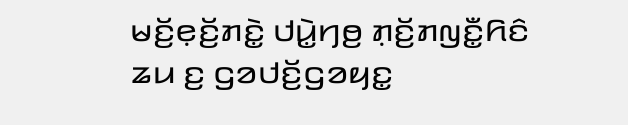ꤗꤢꤩ꤬ꤕ꤫ꤢꤩ꤬ꤊꤢꤧ꤭ ꤓꤣꤧ꤭ꤚꤥ꤬ ꤊ꤫ꤢꤩ꤬ꤊꤜꤢꤪ꤭ꤖꤢꤨ ꤘꤣ ꤢ꤬ ꤞꤤꤓꤢꤩ꤬ꤞꤤꤟꤢ꤭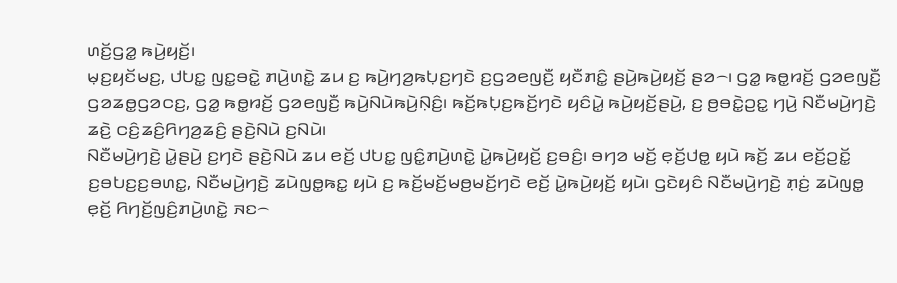ꤛꤢꤩ꤬ꤞꤤ꤭ ꤒꤣꤧ꤬ꤟꤢꤩ꤬꤯
ꤗ꤫ꤢ꤬ꤟꤢꤩꤗꤢ꤬, ꤓꤝꤢ꤭ ꤜꤢ꤭ꤋꤢꤧ꤭ ꤊꤣꤧ꤬ꤛꤢꤧ꤭ ꤘꤣ ꤢ꤬ ꤒꤣꤧ꤬ꤚꤤ꤬ꤒꤝ꤫ꤢ꤬ꤚꤢꤧ ꤢ꤬ꤞꤤꤕꤜꤢꤪ꤬ ꤟꤢꤪꤊꤢꤨ꤭ ꤔꤣꤧ꤬ꤒꤣꤧ꤬ꤟꤢꤩ꤬ ꤔꤤ꤮꤯ ꤞꤤ꤭ ꤒꤥ꤭ꤙꤢꤩ꤬ ꤞꤤꤕꤜꤢꤪ꤬ ꤞꤤꤘꤥ꤭ꤞꤤꤍꤢ꤬, ꤞꤤ꤭ ꤒꤥ꤭ꤙꤢꤩ꤬ ꤞꤤꤕꤜꤢꤪ꤬ ꤒꤣꤧ꤬ꤡꤣꤧꤒꤣꤧ꤬ꤡ꤫ꤢꤨ꤬꤯ ꤒꤢꤩ꤬ꤒꤝ꤫ꤢ꤬ꤒꤢꤩ꤬ꤚꤢꤧ ꤟꤢꤨꤣꤧ꤭ ꤒꤣꤧ꤬ꤟꤢꤩ꤬ꤔꤣꤧ꤬, ꤢ꤬ ꤥ꤬ꤋꤢꤧ꤭ꤑꤢ꤭ ꤚꤣꤧ꤬ ꤡꤢꤪꤗꤣꤧ꤬ꤚꤢꤧ꤬ ꤘꤢꤧ꤬ ꤍꤢꤨ꤬ꤘꤢꤨ꤬ꤖꤚꤤ꤬ꤘꤢꤨ꤬ ꤔꤢꤧ꤬ꤡꤣꤧ ꤢ꤬ꤡꤣꤧ꤯
ꤡꤢꤪꤗꤣꤧ꤬ꤚꤢꤧ꤬ ꤣꤧ꤭ꤔꤣꤧ꤬ ꤢ꤬ꤚꤢꤧ ꤔꤢꤧ꤬ꤡꤣꤧ ꤘꤣ ꤕꤢꤩ꤬ ꤓꤝꤢ꤭ ꤜꤢꤨ꤭ꤊꤣꤧ꤬ꤛꤢꤧ꤭ ꤣꤧ꤭ꤒꤣꤧ꤬ꤟꤢꤩ꤬ ꤢ꤬ꤋꤢꤨ꤬꤯ ꤋꤚꤤ ꤗꤢꤩ꤬ ꤕ꤫ꤢꤩ꤬ꤓꤥ꤭ ꤟꤣꤧ ꤒꤢꤩ꤬ ꤘꤣ ꤕꤢꤩ꤬ꤑꤢꤩ꤭ ꤢ꤬ꤋꤝꤢ꤬ꤢ꤬ꤋꤛꤢ꤭, ꤡꤢꤪꤗꤣꤧ꤬ꤚꤢꤧ꤬ ꤘꤣꤧꤜꤥ꤭ꤒꤢ꤭ ꤟꤣꤧ ꤢ꤬ ꤒꤢꤩ꤬ꤗꤢꤩ꤬ꤗꤥ꤬ꤗꤢꤩ꤬ꤚꤢꤧ ꤕꤢꤩ꤬ ꤣꤧ꤭ꤒꤣꤧ꤬ꤟꤢꤩ꤬ ꤟꤣꤧ꤯ ꤞꤢꤧꤟꤢꤨ ꤡꤢꤪꤗꤣꤧ꤬ꤚꤢꤧ꤬ ꤊ꤫ꤢꤦ꤬ ꤘꤣꤧꤜꤥ꤭ ꤕ꤫ꤢꤩ꤬ ꤖꤚꤢꤩ꤬ꤜꤢꤨ꤬ꤊꤣꤧ꤬ꤛꤢꤧ꤭ ꤏꤢ꤮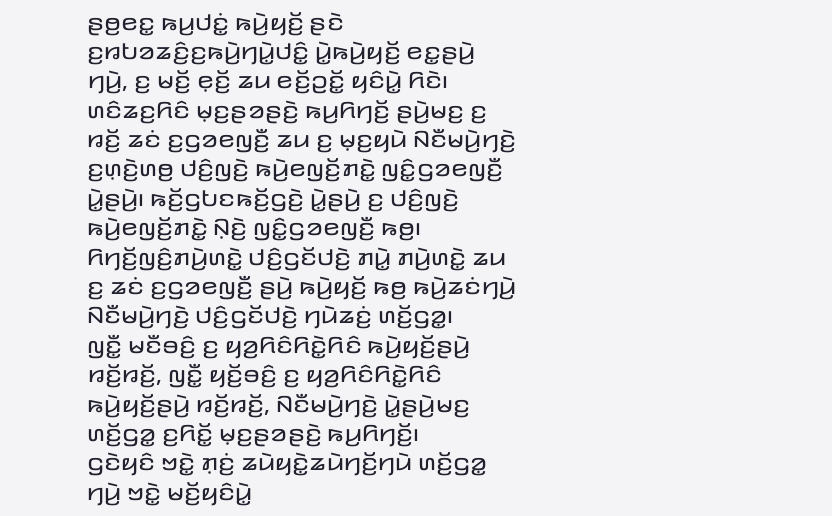ꤔꤥ꤬ꤕꤢ꤭ ꤒꤣ꤬ꤓꤢꤦ꤭ ꤒꤣꤧ꤬ꤟꤢꤩ꤬ ꤔꤢꤧ ꤢ꤬ꤙꤝꤤꤘꤢꤨ꤬ꤢ꤬ꤒꤣꤧ꤬ꤚꤣꤧ꤭ꤓꤢꤨ꤭ ꤣꤧ꤭ꤒꤣꤧ꤬ꤟꤢꤩ꤬ ꤕꤢ꤭ꤔꤣꤧ꤬ ꤚꤣꤧ꤬, ꤢ꤬ ꤗꤢꤩ꤬ ꤕ꤫ꤢꤩ꤬ ꤘꤣ ꤕꤢꤩ꤬ꤑꤢꤩ꤭ ꤟꤢꤨꤣꤧ꤭ ꤖꤢꤧ꤯
ꤛꤢꤨꤘꤢ꤬ꤖꤢꤨ ꤗ꤫ꤢ꤬ꤔꤤꤔꤢꤧ꤬ ꤒꤣ꤬ꤖꤚꤢꤩ꤬ ꤔꤣꤧ꤬ꤗꤢ꤬ ꤢ꤬ ꤙꤢꤩ꤬ ꤘꤢꤦ ꤢ꤬ꤞꤤꤕꤜꤢꤪ꤬ ꤘꤣ ꤢ꤬ ꤗ꤫ꤢ꤬ꤟꤣꤧ ꤡꤢꤪꤗꤣꤧ꤬ꤚꤢꤧ꤬ ꤢ꤬ꤛ꤫ꤢꤧ꤬ꤛꤥ꤬ ꤓꤢꤨ꤬ꤜꤢꤧ꤬ ꤒꤣꤧ꤬ꤕꤜꤢꤩ꤬ꤊꤢꤧ꤭ ꤜꤢꤨ꤭ꤞꤤꤕꤜꤢꤪ꤬ ꤣꤧ꤭ꤔꤣꤧ꤬꤯ ꤒꤢꤩ꤬ꤞꤝꤢꤒꤢꤩ꤬ꤞꤢꤧ꤬ ꤣꤧ꤭ꤔꤣꤧ꤬ ꤢ꤬ ꤓꤢꤨ꤬ꤜꤢꤧ꤬ ꤒꤣꤧ꤬ꤕꤜꤢꤩ꤬ꤊꤢꤧ꤭ ꤡ꤫ꤢꤧ꤬ ꤜꤢꤨ꤭ꤞꤤꤕꤜꤢꤪ꤬ ꤒꤥ꤬꤯ ꤖꤚꤢꤩ꤬ꤜꤢꤨ꤬ꤊꤣꤧ꤬ꤛꤢꤧ꤭ ꤓꤢꤨ꤬ꤞꤢꤩꤓꤢꤧ꤬ ꤊꤣꤧ꤭ ꤊꤣꤧ꤬ꤛꤢꤧ꤭ ꤘꤣ ꤢ꤬ ꤘꤢꤦ ꤢ꤬ꤞꤤꤕꤜꤢꤪ꤬ ꤔꤣꤧ꤬ ꤒꤣꤧ꤬ꤟꤢꤩ꤬ ꤒꤥ꤬ ꤒꤣꤧ꤬ꤘꤢꤦꤚꤣꤧ꤬ ꤡꤢꤪꤗꤣꤧ꤬ꤚꤢꤧ꤬ ꤓꤢꤨ꤬ꤞꤢꤩꤓꤢꤧ꤬ ꤚꤣꤧꤘꤢꤦ꤬ ꤛꤢꤩ꤬ꤞꤤ꤭꤯
ꤜꤢꤪ꤭ ꤗꤢꤪꤋꤢꤨ꤬ ꤢ꤬ ꤟꤤ꤬ꤖꤢꤨꤖꤢꤧ꤭ꤖꤢꤨ ꤒꤣꤧ꤬ꤟꤢꤩ꤬ꤔꤣꤧ꤬ ꤙꤢꤩ꤬ꤙꤢꤩ꤬, ꤜꤢꤪ꤭ ꤟꤢꤩ꤬ꤋꤢꤨ꤬ ꤢ꤬ ꤟꤤ꤬ꤖꤢꤨꤖꤢꤧ꤭ꤖꤢꤨ ꤒꤣꤧ꤬ꤟꤢꤩ꤬ꤔꤣꤧ꤬ ꤙꤢꤩ꤬ꤙꤢꤩ꤬, ꤡꤢꤪꤗꤣꤧ꤬ꤚꤢꤧ꤬ ꤣꤧ꤭ꤔꤣꤧ꤬ꤗꤢ꤬ ꤛꤢꤩ꤬ꤞꤤ꤭ ꤢ꤬ꤖꤢꤩ꤭ ꤗ꤫ꤢ꤬ꤔꤤꤔꤢꤧ꤬ ꤒꤣ꤬ꤖꤚꤢꤩ꤬꤯
ꤞꤢꤧꤟꤢꤨ ꤠꤢꤧ꤭ ꤊ꤫ꤢꤦ꤬ ꤘꤣꤧꤟꤢꤧ꤭ꤘꤣꤧꤚꤢꤩ꤬ꤚꤣꤧ ꤛꤢꤩ꤬ꤞꤤ꤭ ꤚꤣꤧ꤬ ꤠꤢꤧ꤭ ꤗꤢꤩ꤬ꤟꤢꤨꤣꤧ꤭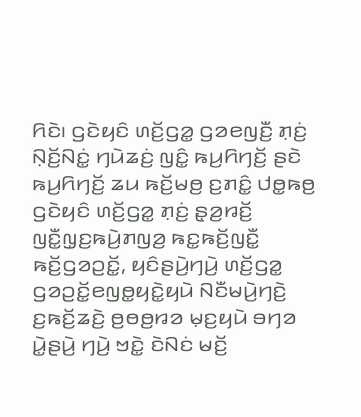ꤖꤢꤧ꤯ ꤞꤢꤧꤟꤢꤨ ꤛꤢꤩ꤬ꤞꤤ꤭ ꤞꤤꤕꤜꤢꤪ꤬ ꤊ꤫ꤢꤦ꤬ ꤡ꤫ꤢꤩ꤬ꤡꤢꤦ꤭ ꤚꤣꤧꤘꤢꤦ꤬ ꤜꤢꤨ꤭ ꤒꤣ꤬ꤖꤚꤢꤩ꤬ ꤔꤢꤧ ꤒꤣ꤬ꤖꤚꤢꤩ꤬ ꤘꤣ ꤒꤢꤩ꤬ꤗꤥ꤬ ꤢ꤬ꤊꤢꤨ꤭ ꤓꤥ꤭ꤒꤥ꤬ ꤞꤢꤧꤟꤢꤨ ꤛꤢꤩ꤬ꤞꤤ꤭ ꤊ꤫ꤢꤦ꤬ ꤔ꤫ꤤ꤬ꤙꤢꤩ꤬ ꤜꤢꤪ꤭ꤜ꤫ꤢ꤬ꤒꤣꤧ꤬ꤊꤜꤤ꤬ ꤒꤢ꤭ꤒꤢꤩ꤬ꤜꤢꤪ꤭ ꤒꤢꤩ꤬ꤞꤤꤑꤢꤩ꤭, ꤟꤢꤨꤔꤣꤧ꤬ꤚꤣꤧ꤬ ꤛꤢꤩ꤬ꤞꤤ꤭ ꤞꤤꤑꤢꤩ꤭ꤕꤜꤥ꤭ꤟꤢꤧ꤭ꤟꤣꤧ ꤡꤢꤪꤗꤣꤧ꤬ꤚꤢꤧ꤬ ꤢ꤬ꤒꤢꤩ꤬ꤘꤢꤧ꤬ ꤥ꤬ꤥꤥ꤬ꤙꤤ ꤗ꤫ꤢ꤬ꤟꤣꤧ ꤋꤚꤤ ꤣꤧ꤭ꤔꤣꤧ꤬ ꤚꤣꤧ꤬ ꤠꤢꤧ꤭ ꤢꤧꤡꤢꤦ ꤗꤢꤩ꤬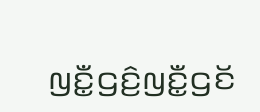ꤜꤢꤪ꤭ꤞꤢꤨ꤬ꤜꤢꤪ꤭ꤞꤢꤩ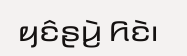ꤟꤢꤨꤔꤣꤧ꤬ ꤖꤢꤧ꤯